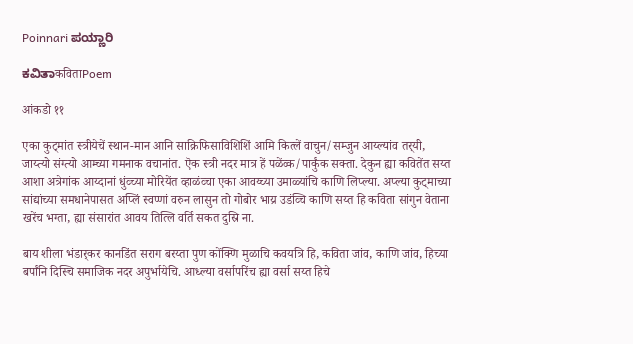Poinnari ಪಯ್ಣಾರಿ

ಕವಿತಾकविताPoem

आंकडो ११

एका कुट्मांत स्त्रीयेचें स्थान-मान आनि साक्रिफिसाविशिशिं आमि कित्लें वाचुन/सम्जुन आय्ल्यांव तर्‌यी, जाय्त्यो संग्त्यो आम्च्या गमनाक वचानांत. ऎक स्त्री नदर मात्र हें पळेंव्क/पार्कुंक सक्ता. देकुन ह्या कवितेंत सय्त आशा अत्रेगांक आय्दानां धुंव्च्या मोरियेंत व्हाळंव्चा एका आवय्च्या उमाळ्यांचि काणि लिप्ल्या. अप्ल्या कुट्माच्या सांद्यांच्या समधानेपासत अप्लिं स्वप्णां वरुन लासुन तो गोबोर भाय्र उडंव्चि काणि सय्त हि कविता सांगुन वेताना खरेंच भग्ता, ह्या संसारांत आवय तित्लि वर्ति सकत दुस्रि ना.

बाय शीला भंडार्‌कर कानडिंत सराग बरय्ता पुण कोंक्णि मुळाचि कवयत्रि हि, कविता जांव, काणि जांव, हिच्या बर्पांनि दिस्चि समाजिक नदर अपुर्भायेचि. आध्ल्या वर्सापरिंच ह्या वर्सा सय्त हिचे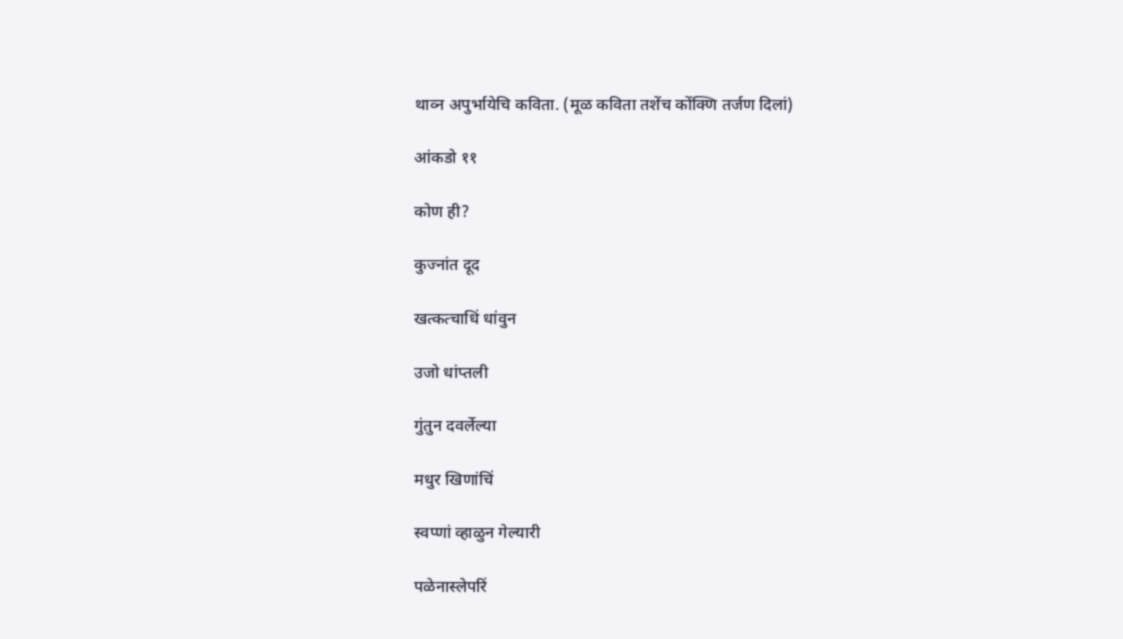थाव्न अपुर्भायेचि कविता. (मूळ कविता तशेंच कोंक्णि तर्जण दिलां)

आंकडो ११

कोण ही?

कुज्नांत दूद

खत्कत्चाधिं धांवुन

उजो धांप्तली

गुंतुन दवर्लेल्या

मधुर खिणांचिं

स्वप्णां व्हाळुन गेल्यारी

पळेनास्लेपरिं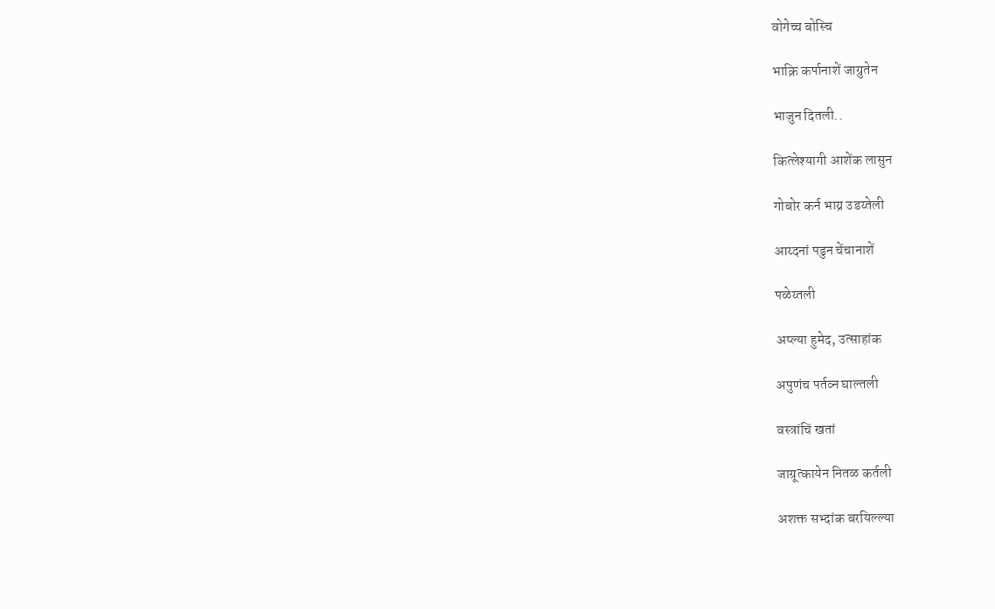वोगेच्च बोस्चि

भाक्रि कर्पानाशें जाग्रुतेन

भाजुन दितली..

कित्लेश्यागी आशेंक लासुन

गोबोर कर्न भाय्र उडय्तेली

आय्दनां पडुन चेंचानाशें

पळेय्तली

अप्ल्या हुमेद, उत्साहांक

अपुणंच पर्तव्न घाल्तली

वस्त्रांचिं खतां

जाग्रूत्कायेन नितळ कर्तली

अशक्त सभ्दांक बरयिल्ल्या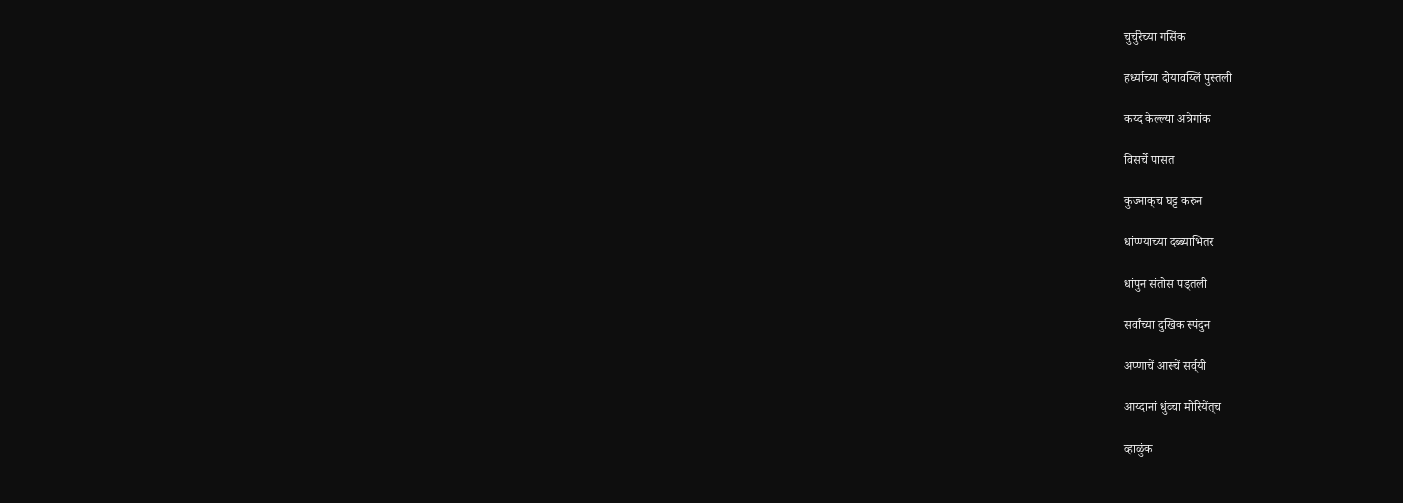चुर्चुरेच्या गसिंक

हर्ध्याच्या दोयावय्लिं पुस्तली

कय्द केल्ल्या अत्रेगांक

विसर्चे पासत

कुज्नाक्‌च घट्ट करुन

धांप्ण्याच्या दब्ब्याभितर

धांपुन संतोस पड्तली

सर्वांच्या दुखिक स्पंदुन

अप्णाचें आस्चें सर्व्‌यी

आय्दानां धुंव्चा मोरियेंत्‌च

व्हाळुंक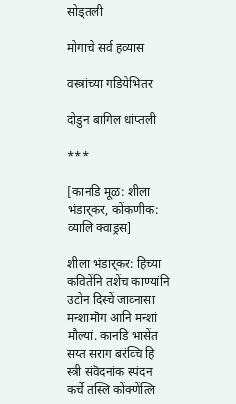सोड्तली

मोगाचे सर्व हव्यास

वस्त्रांच्या गडियेभितर

दोडुन बागिल धांप्तली

***

[कानडि मूळ: शीला भंडार्‌कर, कोंकणीक: व्यालि क्वाड्रस]

शीला भंडार्‌कर: हिच्या कवितेंनि तशेंच काण्यांनि उटोन दिस्चें जाव्नासा मन्शामॊग आनि मन्शां मौल्यां. कानडि भासेंत सय्त सराग बरंव्चि हि स्त्री संवॆदनांक स्पंदन कर्चे तस्लि कोंक्णेंत्लि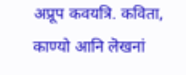अप्रूप कवयत्रि. कविता, काण्यो आनि लॆखनां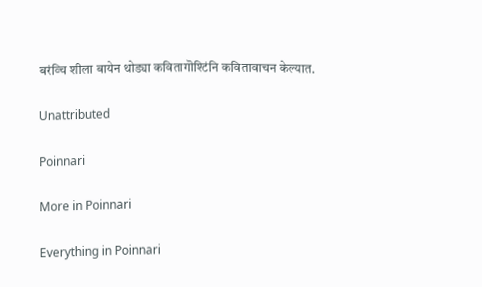बरंव्चि शीला बायेन थोड्या कवितागॊश्टिंनि कवितावाचन केल्यात.

Unattributed

Poinnari

More in Poinnari

Everything in Poinnari